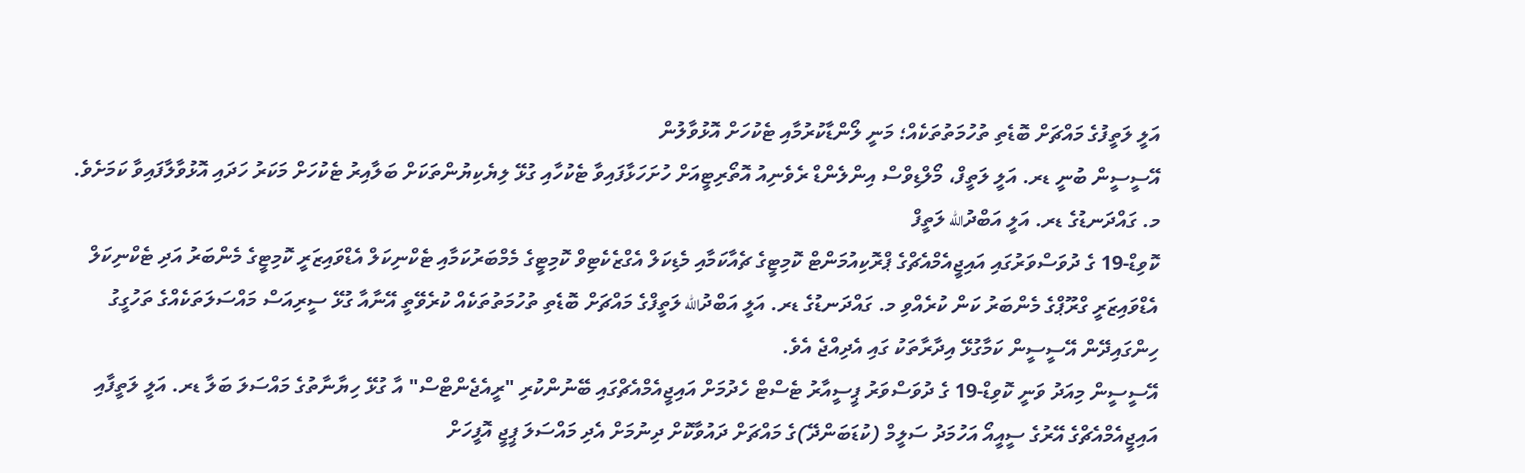އަލީ ލަތީފުގެ މައްޗަށް ބޮޑެތި ތުހުމަތުތަކެއް؛ މަނީ ލޯންޑާކުރުމާއި ޓެކުހަށް އޮޅުވާލުން
އޭސީސީން ބުނީ ޑރ. އަލީ ލަތީފް، މޯލްޑިވްސް އިންލެންޑް ރެވެނިއު އޮތޯރިޓީއަށް ހުށަހަޅާފައިވާ ޓެކުހާއި ގުޅޭ ލިޔެކިޔުންތަކަށް ބަލާއިރު ޓެކުހަށް މަކަރު ހަދައި އޮޅުވާލާފައިވާ ކަމަށެވެ.
މ. ގައްދަނޑުގެ ޑރ. އަލީ އަބްދުالله ލަތީފް
ކޮވިޑް-19 ގެ ދުވަސްވަރުގައި އައިޖީއެމްއެޗްގެ ޕްރޮކިއުމަންޓް ކޮމިޓީގެ ޗެއާކަމާއި މެޑިކަލް އެގްޒެކެޓިވް ކޮމިޓީގެ މެމްބަރުކަމާއި ޓެކްނިކަލް އެޑްވައިޒަރީ ކޮމިޓީގެ މެންބަރު އަދި ޓެކްނިކަލް އެޑްވައިޒަރީ ގްރޫޕްގެ މެންބަރު ކަން ކުރެއްވި މ. ގައްދަނޑުގެ ޑރ. އަލީ އަބްދުالله ލަތީފްގެ މައްޗަށް ބޮޑެތި ތުހުމަތުތަކެއް ކުރެވޭތީ އޭނާއާ ގުޅޭ ސީރިއަސް މައްސަލަތަކެއްގެ ތަހުގީގު ހިންގައިދޭން އޭސީސީން ކަމާގުޅޭ އިދާރާތަކު ގައި އެދިއްޖެ އެވެ.
އޭސީސީން މިއަދު ވަނީ ކޮވިޑް-19 ގެ ދުވަސްވަރު ޕީސީއާރު ޓެސްޓް ހެދުމަށް އައިޖީއެމްއެޗްގައި ބޭނުންކުރި "ރީއެޖެންޓްސް" އާ ގުޅޭ ހިޔާނާތުގެ މައްސަލަ ބަލާ ޑރ. އަލީ ލަތީފާއި އައިޖީއެމްއެޗްގެ އޭރުގެ ސީއީއޯ އަހުމަދު ސަލީމް (ކުޑަބަންދޭ)ގެ މައްޗަށް ދައުވާކޮށް ދިނުމަށް އެދި މައްސަލަ ޕީޖީ އޮފީހަށް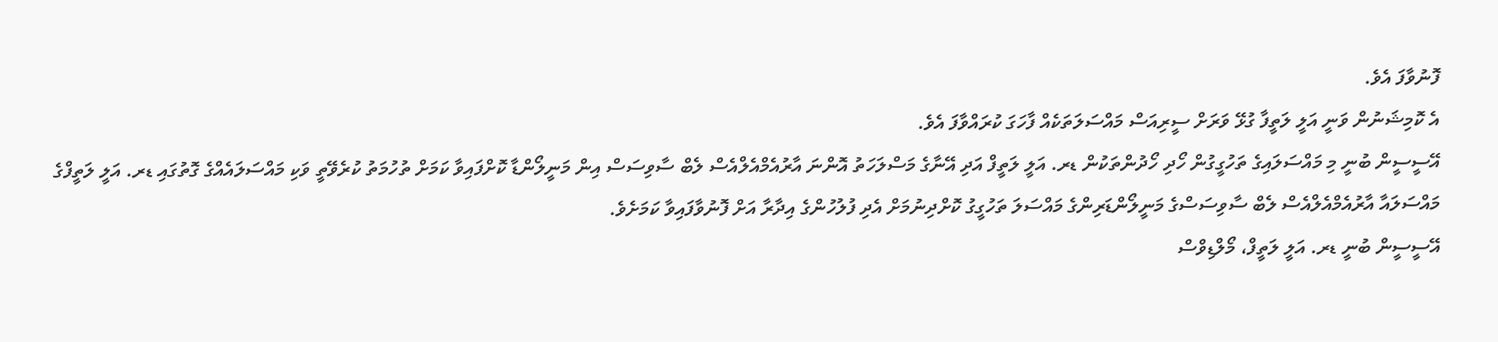ފޮނުވާފަ އެވެ.
އެ ކޮމިޝަނުން ވަނީ އަލީ ލަތީފާ ގުޅޭ ވަރަށް ސީރިއަސް މައްސަލަތަކެއް ފާހަގަ ކުރައްވާފަ އެވެ.
އޭސީސީން ބުނީ މި މައްސަލައިގެ ތަހުގީގުން ހޯދި ހޯދުންތަކުން ޑރ. އަލީ ލަތީފް އަދި އޭނާގެ މަސްލަހަތު އޮންނަ އާރުއެމްއެލްއެސް ލެބް ސާވިސަސް އިން މަނީލޯންޑާ ކޮށްފައިވާ ކަމަށް ތުހުމަތު ކުރެވޭތީ ވަކި މައްސަލައެއްގެ ގޮތުގައި ޑރ. އަލީ ލަތީފްގެ މައްސަލައާ އާރުއެމްއެލްއެސް ލެބް ސާވިސަސްގެ މަނީލޯންޑަރިންގެ މައްސަލަ ތަހުގީގު ކޮށްދިނުމަށް އެދި ފުލުހުންގެ އިދާރާ އަށް ފޮނުވާފައިވާ ކަމަށެވެ.
އޭސީސީން ބުނީ ޑރ. އަލީ ލަތީފް، މޯލްޑިވްސް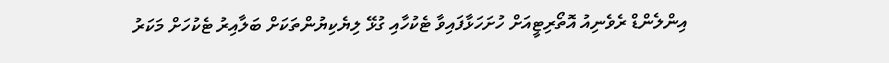އިންލެންޑް ރެވެނިއު އޮތޯރިޓީއަށް ހުށަހަޅާފައިވާ ޓެކުހާއި ގުޅޭ ލިޔެކިޔުންތަކަށް ބަލާއިރު ޓެކުހަށް މަކަރު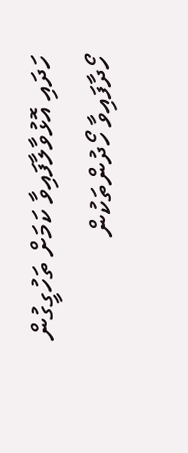ހަދައި އޮޅުވާލާފައިވާ ކަމަށް ތަހުގީގުން ހޯދާފައިވާ ހޯދުންތަކުން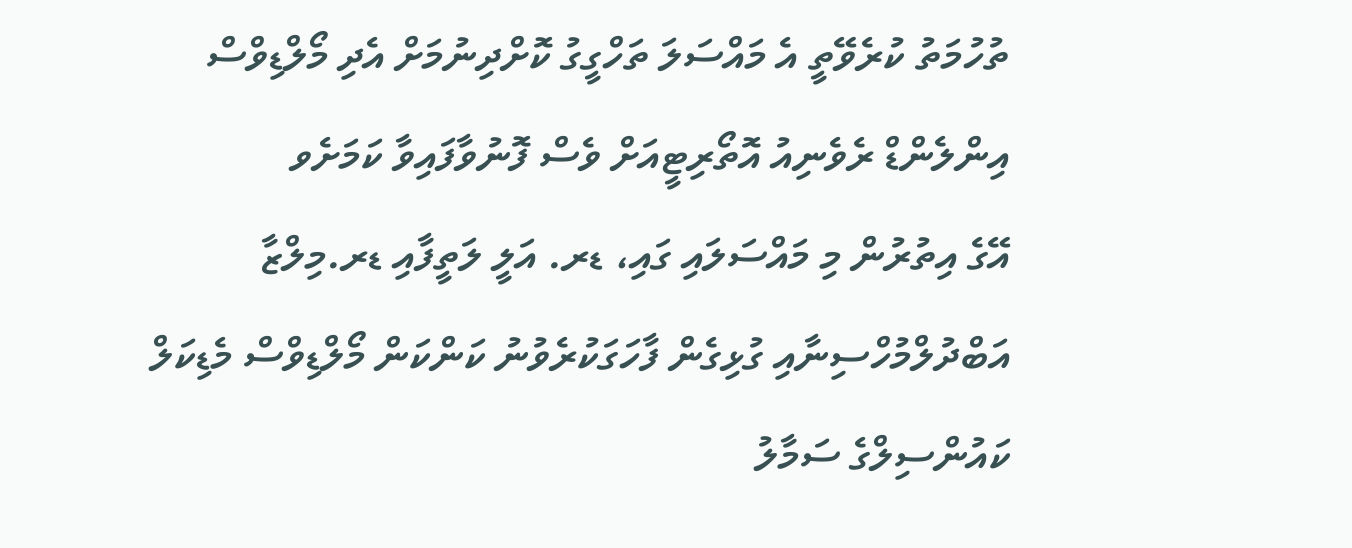ތުހުމަތު ކުރެވޭތީ އެ މައްސަލަ ތަހްގީގު ކޮށްދިނުމަށް އެދި މޯލްޑިވްސް އިންލެންޑް ރެވެނިއު އޮތޯރިޓީއަށް ވެސް ފޮނުވާފައިވާ ކަމަށެވ
އޭގެ އިތުރުން މި މައްސަލައި ގައި، ޑރ. އަލީ ލަތީފާއި ޑރ.މިލްޒާ އަބްދުލްމުހްސިނާއި ގުޅިގެން ފާހަގަކުރެވުނު ކަންކަން މޯލްޑިވްސް މެޑިކަލް ކައުންސިލްގެ ސަމާލު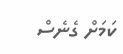ކަމަށް ގެނެސް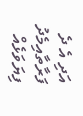އަދި އެ ދެ ފަރާތާއިމެދު ފިޔަވަޅެއް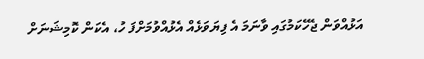އަޅުއްވަން ޖެހޭކަމުގައި ވާނަމަ އެ ފިޔަވަޅެއް އެޅުއްވުމަށްފަ ހު، އެކަން ކޮމިޝަނަށް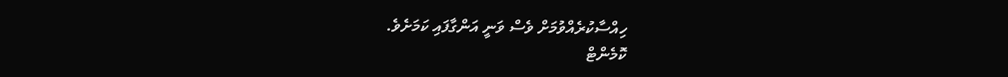ހިއްސާކުރެއްވުމަށް ވެސް ވަނީ އަންގާފައި ކަމަށެވެ.
ކޮމެންޓް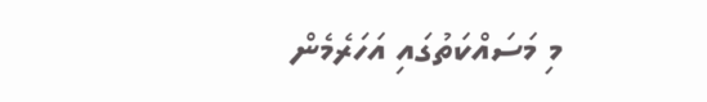މި މަސައްކަތުގައި އަހަރެމެން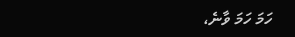ހަމަ ހަމަ ވާނެ،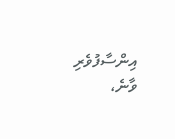އިންސާފުވެރި ވާނެ،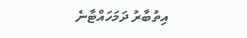އިތުބާރު ދަމަހައްޓާނެ